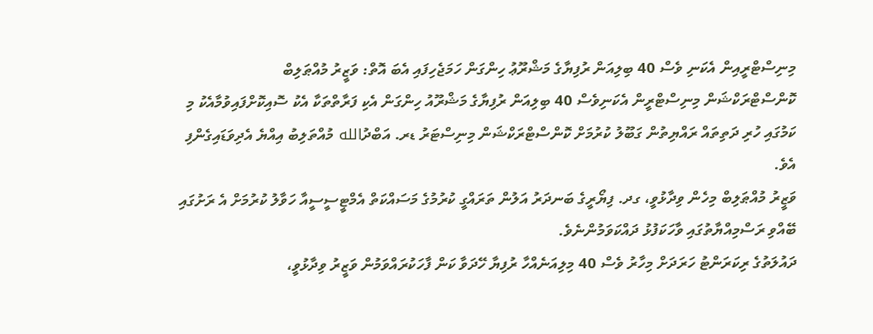މިނިސްޓްރީއިން އެކަނި ވެސް 40 ބިލިއަން ރުފިޔާގެ މަޝްރޫޢު ހިންގަން ހަމަޖެހިފައި އެބަ އޮތް: ވަޒީރު މުއްޠަލިބް
ކޮންސްޓްރަކްޝަން މިނިސްޓްރީން އެކަނިވެސް 40 ބިލިއަން ރުފިޔާގެ މަޝްރޫއު ހިންގަން އެކި ފަރާތްތަކާ އެކު ސޮއިކޮށްފައިވުމާއެކު މި ކަމުގައި ހުރި ދަތިތައް ރައްޔިތުން ގަބޫލު ކުރުމަށް ކޮންސްޓްރަކްޝަން މިނިސްޓަރު ޑރ. އަބްދުالله މުއްތަލިބު އިއްޔެ އެދިވަޑައިގެންފި އެވެ.
ވަޒީރު މުއްޠަލިބް މިހެން ވިދާޅުވީ، ގދ. ފިޔޯރީގެ ބަނދަރު އަލުން ތަރައްގީ ކުރުމުގެ މަސައްކަތް އެމްޓީސީސީއާ ހަވާލު ކުރުމަށް އެ ރަށުގައި ބޭއްވި ރަސްމިއްޔާތުގައި ވާހަކަފުޅު ދައްކަވަމުންނެވެ.
ދައުލަތުގެ ރިކަރަންޓު ހަރަދަށް މިހާރު ވެސް 40 މިލިއަނެއްހާ ރުފިޔާ ހޭދަވާ ކަން ފާހަކުރައްވަމުން ވަޒީރު ވިދާޅުވީ،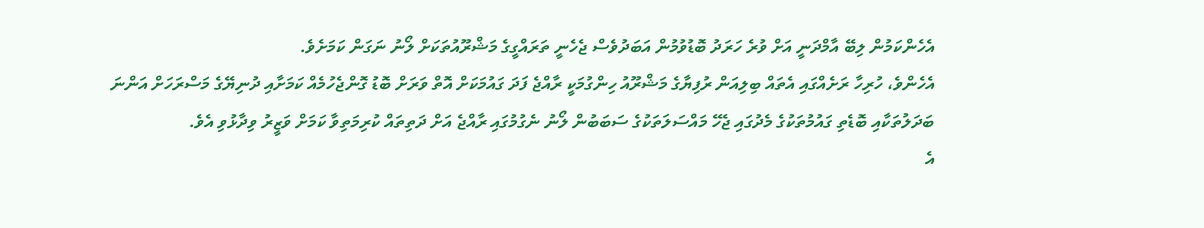އެހެންކަމުން ލިބޭ އާމްދަނީ އަށް ވުރެ ހަރަދު ބޮޑުވުމުން އަބަދުވެސް ޖެހެނީ ތަރައްގީގެ މަޝްރޫއުތަކަށް ލޯނު ނަގަން ކަމަށެވެ.
އެހެންވެ، ހުރިހާ ރަށެއްގައި އެތައް ބިލިއަން ރުފިޔާގެ މަޝްރޫއު ހިންގުމަކީ ރާއްޖެ ފަދަ ގައުމަކަށް އޮތް ވަރަށް ބޮޑު ގޮންޖެހުމެއް ކަމަށާއި ދުނިޔޭގެ މަސްރަހަށް އަންނަ ބަދަލުތަކާއި ބޮޑެތި ގައުމުތަކުގެ މެދުގައި ޖެހޭ މައްސަލަތަކުގެ ސަބަބުން ލޯނު ނެގުމުގައި ރާއްޖެ އަށް ދަތިތައް ކުރިމަތިވާ ކަމަށް ވަޒީރު ވިދާޅުވި އެވެ.
އެ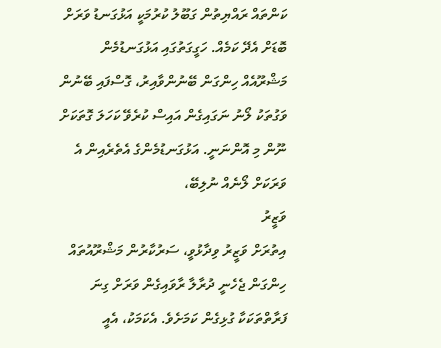ކަންތައް ރައްޔިތުން ގަބޫލު ކުރުމަކީ އަޅުގަނޑު ވަރަށް ބޮޑަށް އެދޭ ކަމެއް. ހަގީގަތުގައި އަޅުގަނޑުމެން މަޝްރޫއެއް ހިންގަން ބޭނުންވާއިރު، ގޮސްފައި ބޭނުން ވަގުތަކު ލޯނު ނަގައިގެން އައިސް ކުރެވޭ ކަހަލަ ގޮތަކަށް ނޫން މި އޮންނަނީ. އަޅުގަނޑުމެންގެ އެތެރެއިން އެ ވަރަކަށް ލޯނެއް ނުލިބޭ،
ވަޒީރު
އިތުރަށް ވަޒީރު ވިދާޅުވީ، ސަރުކާރުން މަޝްރޫއުތައް ހިންގަން ޖެހެނީ ދުރާލާ ރާވައިގެން ވަރަށް ގިނަ ފަރާތްތަކަކާ ގުޅިގެން ކަމަށެވެ. އެކަމަކު، އެއީ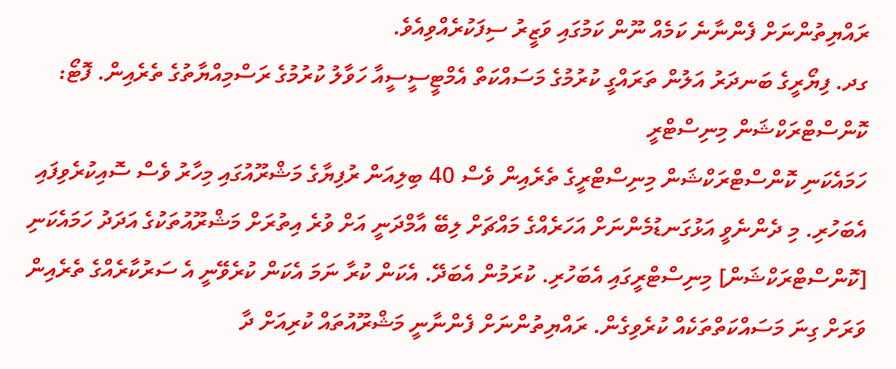ރައްޔިތުންނަށް ފެންނާނެ ކަމެއް ނޫން ކަމުގައި ވަޒީރު ސިފަކުރެއްވިއެވެ.
ގދ. ފިޔޯރީގެ ބަނދަރު އަލުން ތަރައްގީ ކުރުމުގެ މަސައްކަތް އެމްޓީސީސީއާ ހަވާލު ކުރުމުގެ ރަސްމިއްޔާތުގެ ތެރެއިން. ފޮޓޯ: ކޮންސްޓްރަކްޝަން މިނިސްޓްރީ
ހަމައެކަނި ކޮންސްޓްރަކްޝަން މިނިސްޓްރީގެ ތެރެއިން ވެސް 40 ބިލިއަން ރުފިޔާގެ މަޝްރޫއުގައި މިހާރު ވެސް ސޮއިކުރެވިފައި އެބަހުރި. މި ދެންނެވީ އަޅުގަނޑުމެންނަށް އަހަރެއްގެ މައްޗަށް ލިބޭ އާމްދަނީ އަށް ވުރެ އިތުރަށް މަޝްރޫއުތަކުގެ އަދަދު ހަމައެކަނި [ކޮންސްޓްރަކްޝަން] މިނިސްޓްރީގައި އެބަހުރި. ކުރަމުން އެބަދޭ. އެކަން ކުރާ ނަމަ އެކަން ކުރެވޭނީ އެ ސަރުކާރެއްގެ ތެރެއިން ވަރަށް ގިނަ މަސައްކަތްތަކެއް ކުރެވިގެން. ރައްޔިތުންނަށް ފެންނާނީ މަޝްރޫއުތައް ކުރިއަށް ދާ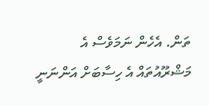ތަން. އެހެން ނަމަވެސް އެ މަޝްރޫއުތައް އެ ހިސާބަށް އަންނަނީ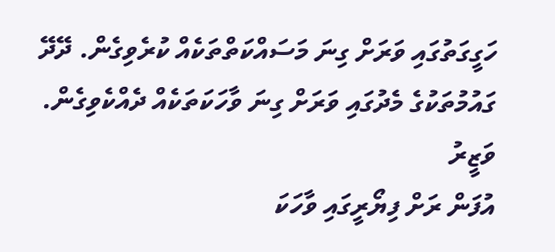ހަގީގަތުގައި ވަރަށް ގިނަ މަސައްކަތްތަކެއް ކުރެވިގެން. ދޭދޭ ގައުމުތަކުގެ މެދުގައި ވަރަށް ގިނަ ވާހަކަތަކެއް ދެއްކެވިގެން.
ވަޒީރު
އުފަން ރަށް ފިޔޯރީގައި ވާހަކަ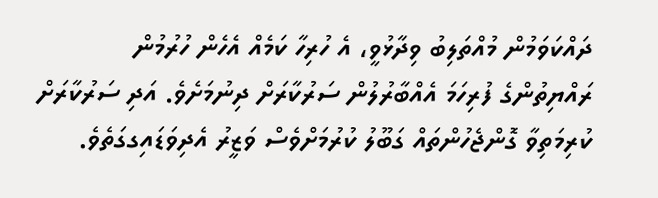ދައްކަވަމުން މުއްތަލިބު ވިދާޅުވީ، އެ ހުރިހާ ކަމެއް އެހެން ހުރުމުން ރައްޔިތުންގެ ފުރިހަމަ އެއްބާރުލުން ސަރުކާރަށް ދިނުމަށެވެ. އަދި ސަރުކާރަށް ކުރިމަތިވާ ގޮންޖެހުންތައް ގަބޫލު ކުރުމަށްވެސް ވަޒީރު އެދިވަޑައިގގަތެވެ.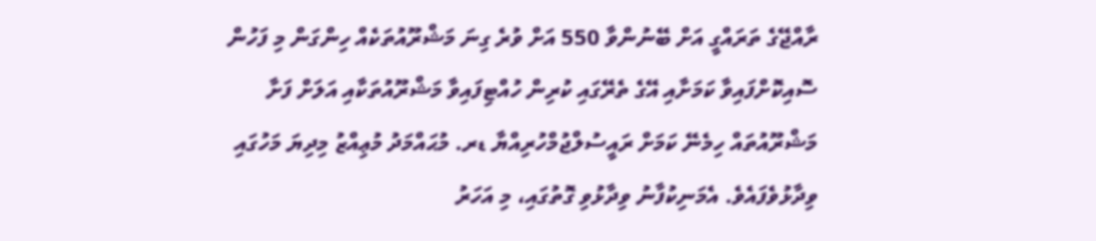ރާއްޖޭގެ ތަރައްގީ އަށް ބޭނުންވާ 550 އަށް ވުރެ ގިނަ މަޝްރޫއުތަކެއް ހިންގަން މި ފަހުން ސޮއިކޮށްފައިވާ ކަމަށާއި އޭގެ ތެރޭގައި ކުރިން ހުއްޓިފައިވާ މަޝްރޫއުތަކާއި އަލަށް ފަށާ މަޝްރޫއުތައް ހިމެނޭ ކަމަށް ރައީސުލްޖުމްހުރިއްޔާ ޑރ. މުޙައްމަދު މުޢިއްޒު މިދިޔަ މަހުގައި ވިދާޅުވެފައެވެ. އެމަނިކުފާނު ވިދާޅުވި ގޮތުގައި، މި އަހަރު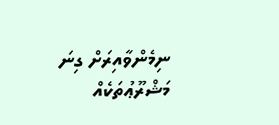ނިމެންވާއިރަށް ގިނަ މަޝްރޫޢުތަކެއް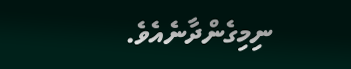ނިމިގެންދާނެއެވެ.